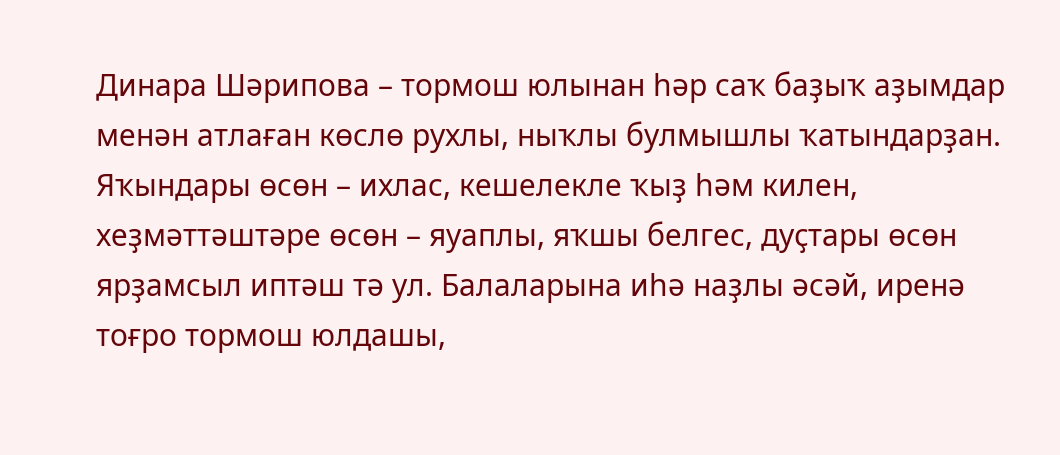Динара Шәрипова – тормош юлынан һәр саҡ баҙыҡ аҙымдар менән атлаған көслө рухлы, ныҡлы булмышлы ҡатындарҙан. Яҡындары өсөн – ихлас, кешелекле ҡыҙ һәм килен, хеҙмәттәштәре өсөн – яуаплы, яҡшы белгес, дуҫтары өсөн ярҙамсыл иптәш тә ул. Балаларына иһә наҙлы әсәй, иренә тоғро тормош юлдашы,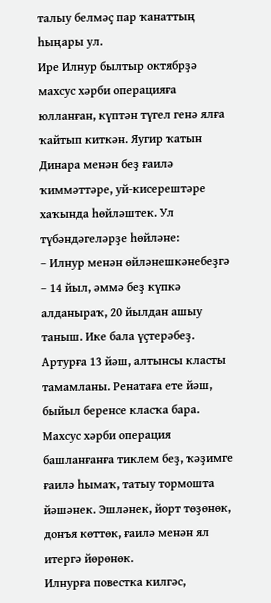талыу белмәҫ пар ҡанаттың һыңары ул.
Ире Илнур былтыр октябрҙә махсус хәрби операцияға юлланған, күптән түгел генә ялға ҡайтып киткән. Яугир ҡатын Динара менән беҙ ғаилә ҡиммәттәре, уй-кисерештәре хаҡында һөйләштек. Ул түбәндәгеләрҙе һөйләне:
– Илнур менән өйләнешкәнебеҙгә – 14 йыл, әммә беҙ күпкә алданыраҡ, 20 йылдан ашыу таныш. Ике бала үҫтерәбеҙ. Артурға 13 йәш, алтынсы класты тамамланы. Ренатаға ете йәш, быйыл беренсе класҡа бара. Махсус хәрби операция башланғанға тиклем беҙ, ҡәҙимге ғаилә һымаҡ, татыу тормошта йәшәнек. Эшләнек, йорт төҙөнөк, донъя көттөк, ғаилә менән ял итергә йөрөнөк.
Илнурға повестка килгәс,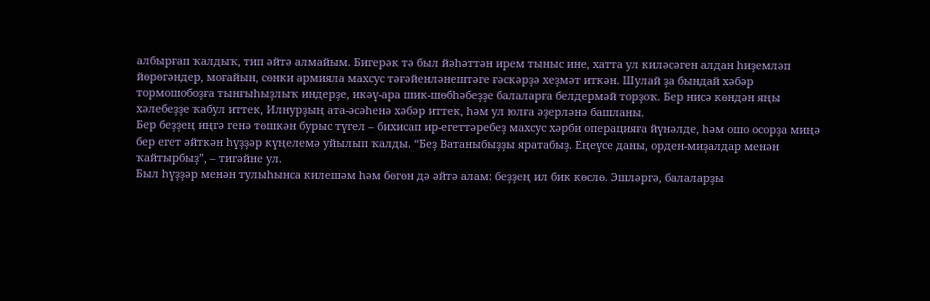албырғап ҡалдыҡ, тип әйтә алмайым. Бигерәк тә был йәһәттән ирем тыныс ине, хатта ул киләсәген алдан һиҙемләп йөрөгәндер, моғайын, сөнки армияла махсус тәғәйенләнештәге ғәскәрҙә хеҙмәт иткән. Шулай ҙа бындай хәбәр тормошобоҙға тынғыһыҙлыҡ индерҙе, икәү-ара шик-шөбһәбеҙҙе балаларға белдермәй торҙоҡ. Бер нисә көндән яңы хәлебеҙҙе ҡабул иттек, Илнурҙың ата-әсәһенә хәбәр иттек, һәм ул юлға әҙерләнә башланы.
Бер беҙҙең иңгә генә төшкән бурыс түгел – бихисап ир-егеттәребеҙ махсус хәрби операцияға йүнәлде, һәм ошо осорҙа миңә бер егет әйткән һүҙҙәр күңелемә уйылып ҡалды. “Беҙ Ватаныбыҙҙы яратабыҙ. Еңеүсе даны, орден-миҙалдар менән ҡайтырбыҙ”, – тигәйне ул.
Был һүҙҙәр менән тулыһынса килешәм һәм бөгөн дә әйтә алам: беҙҙең ил бик көслө. Эшләргә, балаларҙы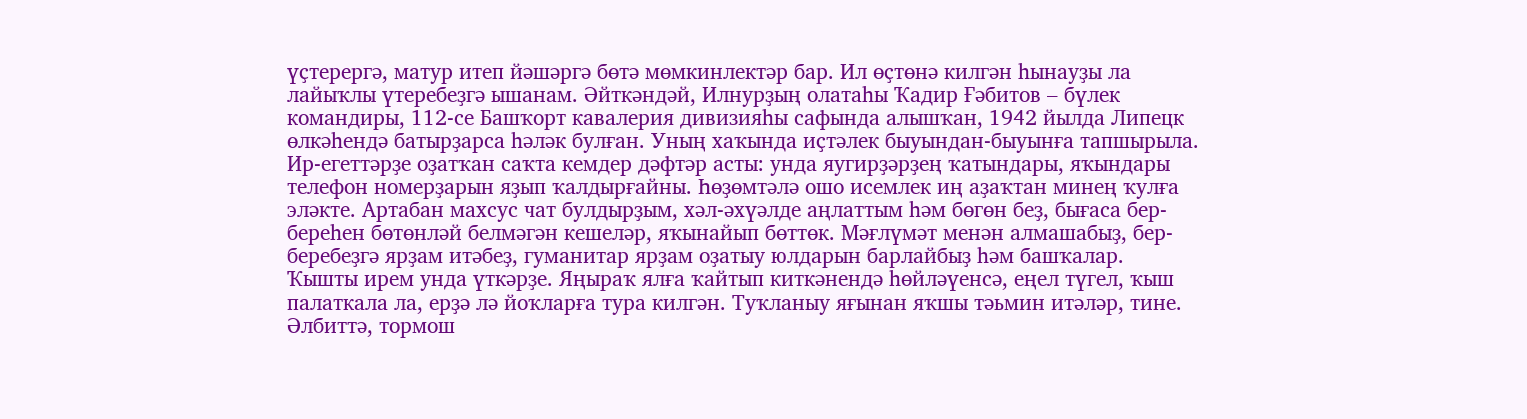үҫтерергә, матур итеп йәшәргә бөтә мөмкинлектәр бар. Ил өҫтөнә килгән һынауҙы ла лайыҡлы үтеребеҙгә ышанам. Әйткәндәй, Илнурҙың олатаһы Ҡадир Ғәбитов – бүлек командиры, 112-се Башҡорт кавалерия дивизияһы сафында алышҡан, 1942 йылда Липецк өлкәһендә батырҙарса һәләк булған. Уның хаҡында иҫтәлек быуындан-быуынға тапшырыла.
Ир-егеттәрҙе оҙатҡан саҡта кемдер дәфтәр асты: унда яугирҙәрҙең ҡатындары, яҡындары телефон номерҙарын яҙып ҡалдырғайны. Һөҙөмтәлә ошо исемлек иң аҙаҡтан минең ҡулға эләкте. Артабан махсус чат булдырҙым, хәл-әхүәлде аңлаттым һәм бөгөн беҙ, бығаса бер-береһен бөтөнләй белмәгән кешеләр, яҡынайып бөттөк. Мәғлүмәт менән алмашабыҙ, бер-беребеҙгә ярҙам итәбеҙ, гуманитар ярҙам оҙатыу юлдарын барлайбыҙ һәм башҡалар.
Ҡышты ирем унда үткәрҙе. Яңыраҡ ялға ҡайтып киткәнендә һөйләүенсә, еңел түгел, ҡыш палаткала ла, ерҙә лә йоҡларға тура килгән. Туҡланыу яғынан яҡшы тәьмин итәләр, тине.
Әлбиттә, тормош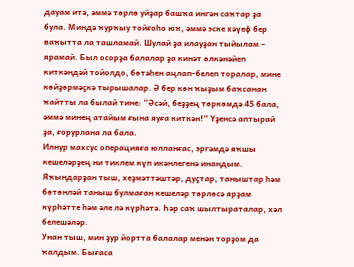дауам итә, әммә төрлө уйҙар башҡа ингән саҡтар ҙа була. Миндә ҡурҡыу тойғоһо юҡ, әммә эске хәүеф бер ваҡытта ла ташламай. Шулай ҙа илауҙан тыйылам – ярамай. Был осорҙа балалар ҙа кинәт өлкәнәйеп киткәндәй тойолдо, бөтәһен аңлап-белеп торалар, мине көйҙөрмәҫкә тырышалар. Ә бер көн ҡыҙым баҡсанан ҡайтты ла былай тине: “Әсәй, беҙҙең төркөмдә 45 бала, әммә минең атайым ғына яуға киткән!” Үҙенсә аптырай ҙа, ғорурлана ла бала.
Илнур махсус операцияға юлланғас, эргәмдә яҡшы кешеләрҙең ни тиклем күп икәнлегенә инандым. Яҡындарҙан тыш, хеҙмәттәштәр, дуҫтар, таныштар һәм бөтөнләй таныш булмаған кешеләр төрлөсә ярҙам күрһәтте һәм әле лә күрһәтә. Һәр саҡ шылтыраталар, хәл белешәләр.
Унан тыш, мин ҙур йортта балалар менән торҙом да ҡалдым. Бығаса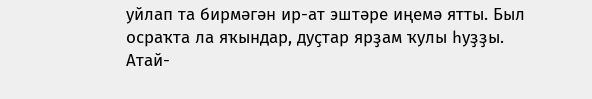уйлап та бирмәгән ир-ат эштәре иңемә ятты. Был осраҡта ла яҡындар, дуҫтар ярҙам ҡулы һуҙҙы. Атай-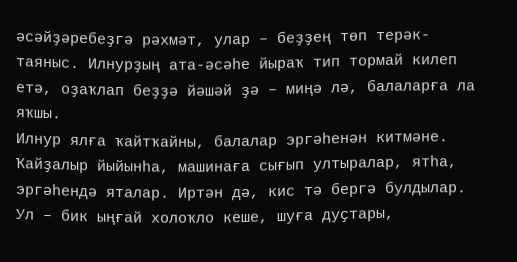әсәйҙәребеҙгә рәхмәт, улар – беҙҙең төп терәк-таяныс. Илнурҙың ата-әсәһе йыраҡ тип тормай килеп етә, оҙаҡлап беҙҙә йәшәй ҙә – миңә лә, балаларға ла яҡшы.
Илнур ялға ҡайтҡайны, балалар эргәһенән китмәне. Ҡайҙалыр йыйынһа, машинаға сығып ултыралар, ятһа, эргәһендә яталар. Иртән дә, кис тә бергә булдылар. Ул – бик ыңғай холоҡло кеше, шуға дуҫтары,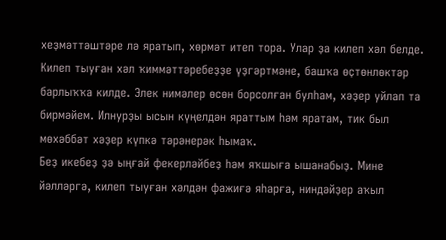хеҙмәттәштәре лә яратып, хөрмәт итеп тора. Улар ҙа килеп хәл белде.
Килеп тыуған хәл ҡиммәттәребеҙҙе үҙгәртмәне, башҡа өҫтөнлөктәр барлыҡҡа килде. Элек нимәлер өсөн борсолған булһам, хәҙер уйлап та бирмәйем. Илнурҙы ысын күңелдән яраттым һәм яратам, тик был мөхәббәт хәҙер күпкә тәрәнерәк һымаҡ.
Беҙ икебеҙ ҙә ыңғай фекерләйбеҙ һәм яҡшыға ышанабыҙ. Мине йәлләргә, килеп тыуған хәлдән фажиғә яһарға, ниндәйҙер аҡыл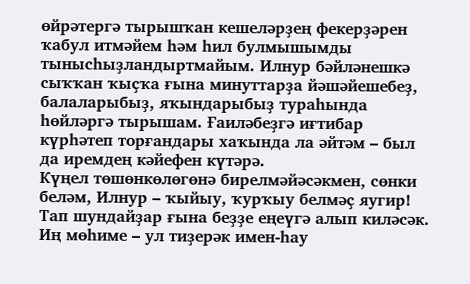өйрәтергә тырышҡан кешеләрҙең фекерҙәрен ҡабул итмәйем һәм һил булмышымды тынысһыҙландыртмайым. Илнур бәйләнешкә сыҡҡан ҡыҫҡа ғына минуттарҙа йәшәйешебеҙ, балаларыбыҙ, яҡындарыбыҙ тураһында һөйләргә тырышам. Ғаиләбеҙгә иғтибар күрһәтеп торғандары хаҡында ла әйтәм – был да иремдең кәйефен күтәрә.
Күңел төшөнкөлөгөнә бирелмәйәсәкмен, сөнки беләм, Илнур – ҡыйыу, ҡурҡыу белмәҫ яугир! Тап шундайҙар ғына беҙҙе еңеүгә алып киләсәк.
Иң мөһиме – ул тиҙерәк имен-һау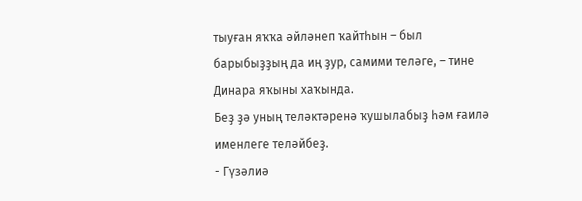тыуған яҡҡа әйләнеп ҡайтһын – был барыбыҙҙың да иң ҙур, самими теләге, – тине Динара яҡыны хаҡында.
Беҙ ҙә уның теләктәренә ҡушылабыҙ һәм ғаилә именлеге теләйбеҙ.
- Гүзәлиә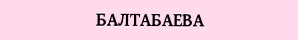БАЛТАБАЕВА